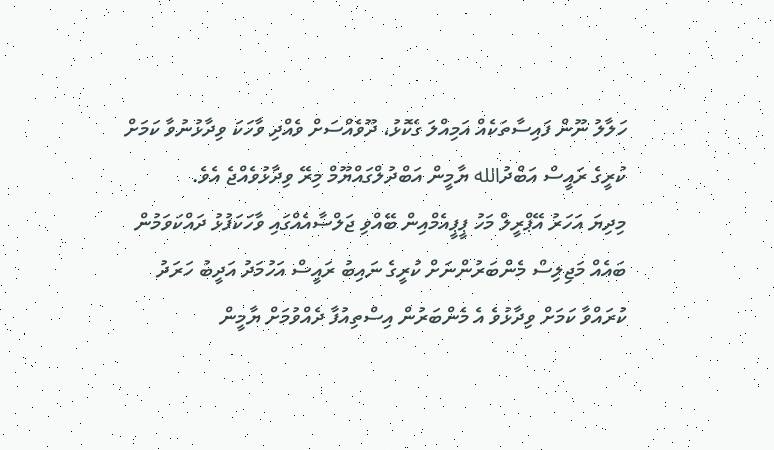ހަލާލު ނޫން ފައިސާތަކެއް އަމިއްލަ ގެކޮޅު، ދޫވެއްސަށް ވެއްދި ވާހަކަ ވިދާޅުނުވާ ކަމަށް ކުރީގެ ރައީސް އަބްދުالله ޔާމީން އަބްދުލްގައްޔޫމް މިރޭ ވިދާޅުވެއްޖެ އެވެ.
މިދިޔަ އަހަރު އޭޕްރީލް މަހު ޕީޕީއެމްއިން ބޭއްވި ޖަލްސާއެއްގައި ވާހަކަފުޅު ދައްކަވަމުން ބައެއް މަޖިލިސް މެންބަރުންނަށް ކުރީގެ ނައިބު ރައީސް އަހުމަދު އަދީބު ހަރަދު ކުރައްވާ ކަމަށް ވިދާޅުވެ އެ މެންބަރުން އިސްތިއުފާ ދެއްވުމަށް ޔާމީން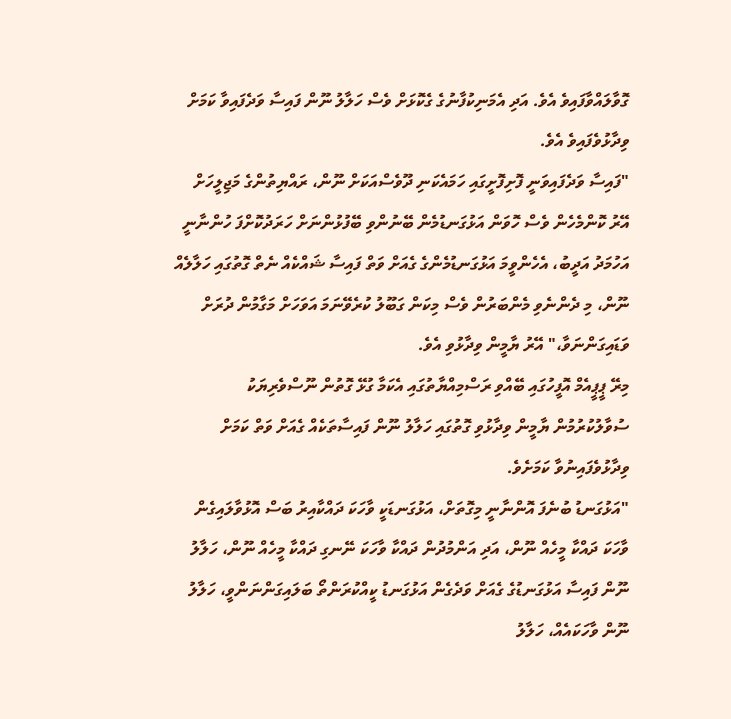ގޮވާލައްވާފައިވެ އެވެ. އަދި އެމަނިކުފާނުގެ ގެކޮޅަށް ވެސް ހަލާލު ނޫން ފައިސާ ވަދެފައިވާ ކަމަށް ވިދާޅުވެފައިވެ އެވެ.
"ފައިސާ ވަދެފައިވަނީ ފޮށިފޮށީގައި ހަމައެކަނި ދޫވެސްއަކަށް ނޫން، ރައްޔިތުންގެ މަޖިލީހަށް އޭރު ކޮންމެހެން ވެސް ހޮވަން އަޅުގަނޑުމެން ބޭނުންވި ބޭފުޅުންނަށް ހަރަދުކޮށްފަ ހުންނާނީ އަހުމަދު އަދީބު، އެހެންވީމަ އަޅުގަނޑުމެންގެ ގެއަށް ވަތް ފައިސާ ޝައްކެއް ނެތް ގޮތުގައި ހަލާލެއް ނޫން، މި ދެންނެވި މެންބަރުން ވެސް މިކަން ގަބޫލު ކުރެވޭނަމަ އަވަހަށް މަގާމުން ދުރަށް ވަޑައިގަންނަވާ،" އޭރު ޔާމީން ވިދާޅުވި އެވެ.
މިރޭ ޕީޕީއެމް އޮފީހުގައި ބޭއްވި ރަސްމިއްޔާތުގައި އެކަމާ ގުޅޭ ގޮތުން ނޫސްވެރިޔަކު ސުވާލުކުރުމުން ޔާމީން ވިދާޅުވި ގޮތުގައި ހަލާލު ނޫން ފައިސާތަކެއް ގެއަށް ވަތް ކަމަށް ވިދާޅުވެފައިނުވާ ކަމަށެވެ.
"އަޅުގަނޑު ބުނެފަ އޮންނާނީ މިގޮތަށް، އަޅުގަނޑަކީ ވާހަކަ ދައްކާއިރު ބަސް އޮޅުވާލައިގެން ވާހަކަ ދައްކާ މީހެއް ނޫން، އަދި އަންމުދުން ދައްކާ ވާހަކަ ނޭނގި ދައްކާ މީހެއް ނޫން، ހަލާލު ނޫން ފައިސާ އަޅުގަނޑުގެ ގެއަށް ވަދެގެން އަޅުގަނޑު ކީއްކުރަންތޯ ބަލައިގަންނަންވީ، ހަލާލު ނޫން ވާހަކައެއް، ހަލާލު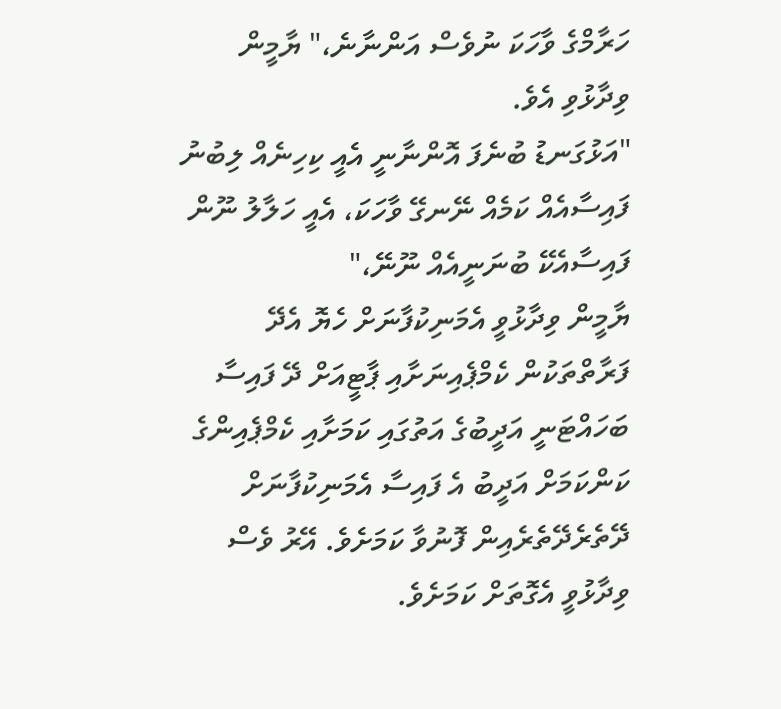ހަރާމްގެ ވާހަކަ ނުވެސް އަންނާނެ،" ޔާމީން ވިދާޅުވި އެވެ.
"އަޅުގަނޑު ބުނެފަ އޮންނާނީ އެއީ ކިހިނެއް ލިބުނު ފައިސާއެއް ކަމެއް ނޭނގޭ ވާހަކަ، އެއީ ހަލާލު ނޫން ފައިސާއެކޭ ބުނަނީއެއް ނޫނޭ،"
ޔާމީން ވިދާޅުވީ އެމަނިކުފާނަށް ހެޔޮ އެދޭ ފަރާތްތަކުން ކެމްޕެއިނަށާއި ޕާޓީއަށް ދޭ ފައިސާ ބަހައްޓަނީ އަދީބުގެ އަތުގައި ކަމަށާއި ކެމްޕެއިންގެ ކަންކަމަށް އަދީބު އެ ފައިސާ އެމަނިކުފާނަށް ދޭތެރެދޭތެރެއިން ފޮނުވާ ކަމަށެވެ. އޭރު ވެސް ވިދާޅުވީ އެގޮތަށް ކަމަށެވެ.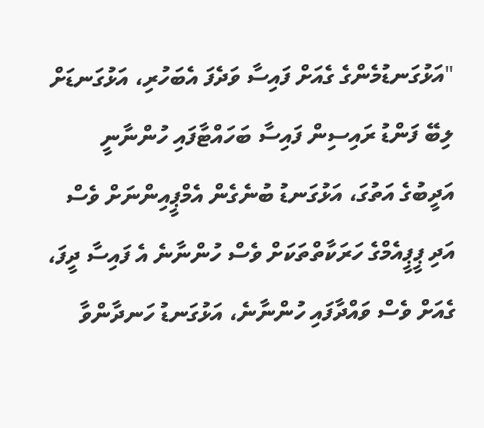"އަޅުގަނޑުމެންގެ ގެއަށް ފައިސާ ވަދެފަ އެބަހުރި، އަޅުގަނޑަށް ލިބޭ ފަންޑު ރައިސިން ފައިސާ ބަހައްޓާފައި ހުންނާނީ އަދީބުގެ އަތުގަ، އަޅުގަނޑު ބުނެގެން އެމްޕީއިންނަށް ވެސް އަދި ޕީޕީއެމްގެ ހަރަކާތްތަކަށް ވެސް ހުންނާނެ އެ ފައިސާ ދީފަ، ގެއަށް ވެސް ވައްދާފައި ހުންނާނެ، އަޅުގަނޑު ހަނދާންވާ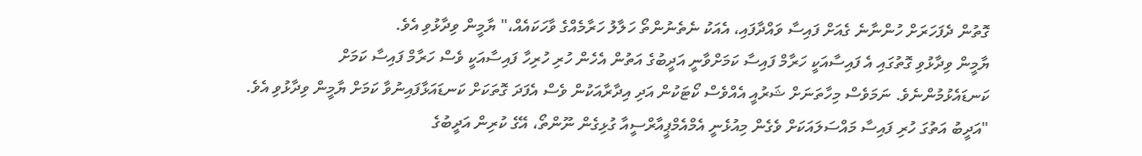ގޮތުން ދެފަހަރަށް ހުންނާނެ ގެއަށް ފައިސާ ވައްދާފައި، އެއަކު ނެތެނުންތޯ ހަލާލު ހަރާމެއްގެ ވާހަކައެއް،" ޔާމީން ވިދާޅުވި އެވެ.
ޔާމީން ވިދާޅުވި ގޮތުގައި އެ ފައިސާއަކީ ހަރާމް ފައިސާ ކަމަށްވާނީ އަދީބުގެ އަތުން އެހެން ހުރި ހުރިހާ ފައިސާއަކީ ވެސް ހަރާމް ފައިސާ ކަމަށް ކަނޑައެޅުމުންނެވެ. ނަމަވެސް މިހާތަނަށް ޝަރުއީ އެއްވެސް ކޯޓަކުން އަދި އިދާރާއަކުން ވެސް އެފަދަ ގޮތަކަށް ކަނޑައަޅާފައިނުވާ ކަމަށް ޔާމީން ވިދާޅުވި އެވެ.
"އަދީބު އަތުގަ ހުރި ފައިސާ މައްސަލައަކަށް ވެގެން މިއުޅެނީ އެމްއެމްޕީއާރްސީއާ ގުޅިގެން ނޫންތޯ، އޭގެ ކުރިން އަދީބުގެ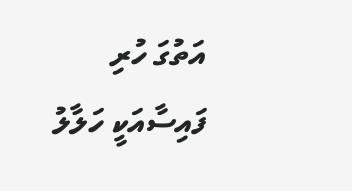އަތުގަ ހުރި ފައިސާއަކީ ހަލާލު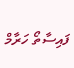ފައިސާތޯ ހަރާމް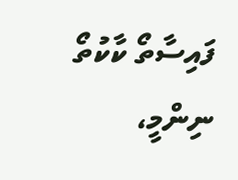ފައިސާތޯ ކާކުތޯ ނިންމީ،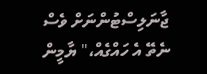ޖާނަލިސްޓުންނަށް ވެސް ނެތޭ އެ ހައްގެއް،" ޔާމީން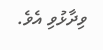ވިދާޅުވި އެވެ.